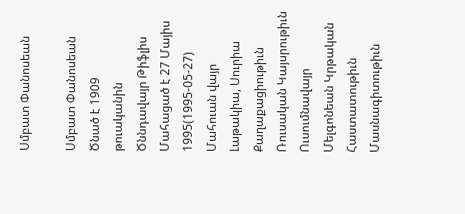Սմբատ Փանոսեան

Սմբատ Փանոսեան
Ծնած է 1909 թուականին
Ծննդավայր Թիֆլիս
Մահացած է 27 Մայիս 1995(1995-05-27)
Մահուան վայր Լաթակիա, Սուրիա
Քաղաքացիութիւն  Ռուսական Կայսրութիւն
Ուսումնավայր Մելգոնեան Կրթական Հաստատութիւն
Մասնագիտութիւն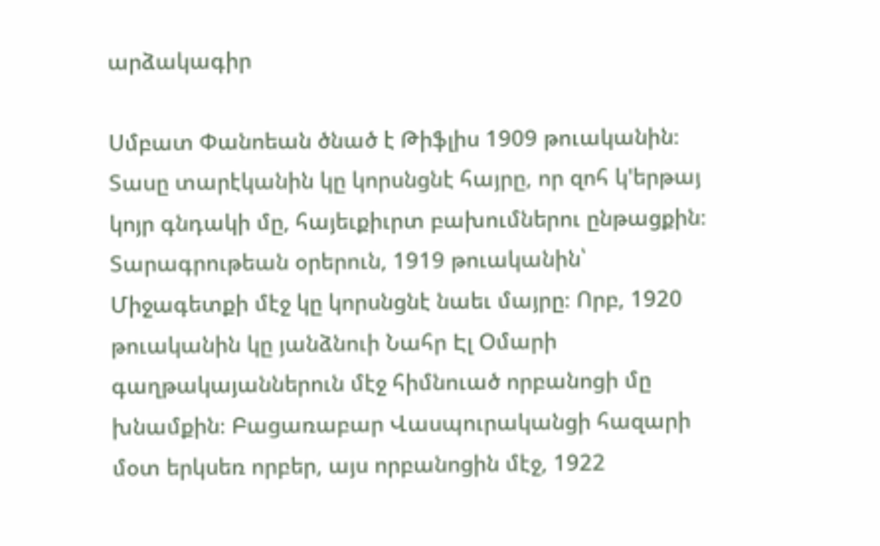արձակագիր

Սմբատ Փանոեան ծնած է Թիֆլիս 1909 թուականին։ Տասը տարէկանին կը կորսնցնէ հայրը, որ զոհ կ'երթայ կոյր գնդակի մը, հայեւքիւրտ բախումներու ընթացքին։ Տարագրութեան օրերուն, 1919 թուականին՝ Միջագետքի մէջ կը կորսնցնէ նաեւ մայրը։ Որբ, 1920 թուականին կը յանձնուի Նահր Էլ Օմարի գաղթակայաններուն մէջ հիմնուած որբանոցի մը խնամքին։ Բացառաբար Վասպուրականցի հազարի մօտ երկսեռ որբեր, այս որբանոցին մէջ, 1922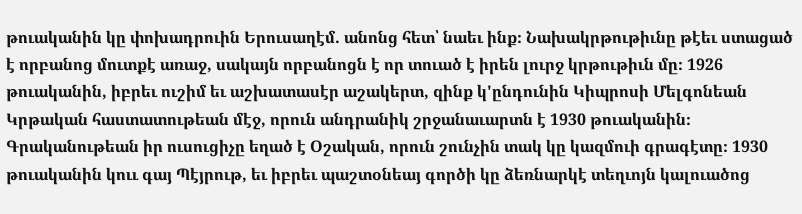թուականին կը փոխադրուին Երուսաղէմ. անոնց հետ՝ նաեւ ինք։ Նախակրթութիւնը թէեւ ստացած է որբանոց մուտքէ առաջ, սակայն որբանոցն է որ տուած է իրեն լուրջ կրթութիւն մը։ 1926 թուականին, իբրեւ ուշիմ եւ աշխատասէր աշակերտ, զինք կ'ընդունին Կիպրոսի Մելգոնեան Կրթական հաստատութեան մէջ, որուն անդրանիկ շրջանաւարտն է 1930 թուականին։ Գրականութեան իր ուսուցիչը եղած է Օշական, որուն շունչին տակ կը կազմուի գրագէտը։ 1930 թուականին կոււ գայ Պէյրութ, եւ իբրեւ պաշտօնեայ գործի կը ձեռնարկէ տեղւոյն կալուածոց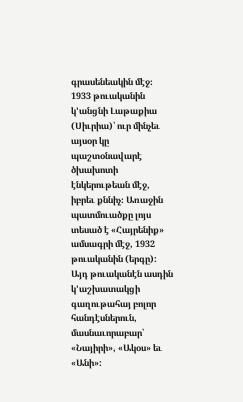գրասենեակին մէջ։ 1933 թուականին կ'անցնի Լաթաքիա (Սիւրիա)՝ ուր մինչեւ այսօր կը պաշտօնավարէ ծխախոտի էնկերութեան մէջ, իբրեւ քննիչ։ Առաջին պատմուածքը լոյս տեսած է «Հայրենիք» ամսագրի մէջ, 1932 թուականին (երգը): Այդ թուականէն ասդին կ'աշխատակցի գաղութահայ բոլոր հանդէսներուն, մասնաւորաբար՝ «Նայիրի», «Ակօս» եւ «Անի»: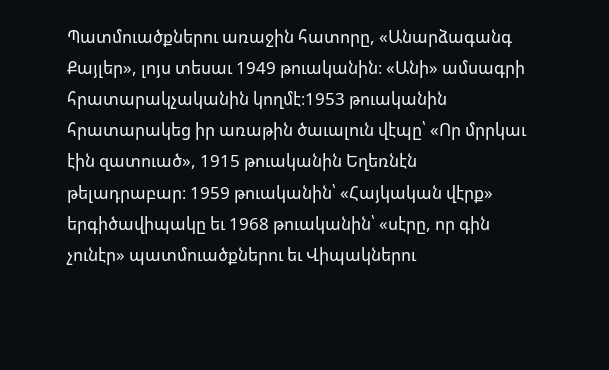Պատմուածքներու առաջին հատորը, «Անարձագանգ Քայլեր», լոյս տեսաւ 1949 թուականին։ «Անի» ամսագրի հրատարակչականին կողմէ։1953 թուականին հրատարակեց իր առաթին ծաւալուն վէպը՝ «Որ մրրկաւ էին զատուած», 1915 թուականին Եղեռնէն թելադրաբար։ 1959 թուականին՝ «Հայկական վէրք» երգիծավիպակը եւ 1968 թուականին՝ «սէրը, որ գին չունէր» պատմուածքներու եւ Վիպակներու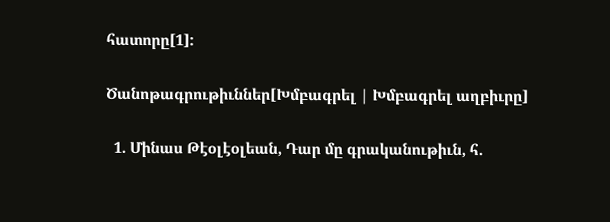հատորը[1]:

Ծանոթագրութիւններ[Խմբագրել | Խմբագրել աղբիւրը]

  1. Մինաս Թէօլէօլեան, Դար մը գրականութիւն, հ.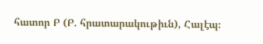հատոր Բ (Բ. հրատարակութիւն), Հալէպ։